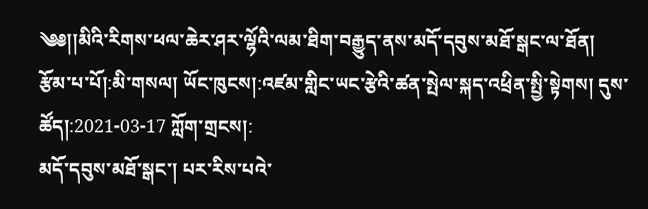༄༅།།མིའི་རིགས་ཕལ་ཆེར་ཤར་ལྷོའི་ལམ་ཐིག་བརྒྱུད་ནས་མདོ་དབུས་མཐོ་སྒང་ལ་ཐོན།
རྩོམ་པ་པོ།:མི་གསལ། ཡོང་ཁུངས།:འཛམ་གླིང་ཡང་རྩེའི་ཚན་སྤེལ་སྐད་འཕྲིན་སྤྱི་སྟེགས། དུས་ཚོད།:2021-03-17 ཀློག་གྲངས།:
མདོ་དབུས་མཐོ་སྒང་། པར་རིས་པའེ་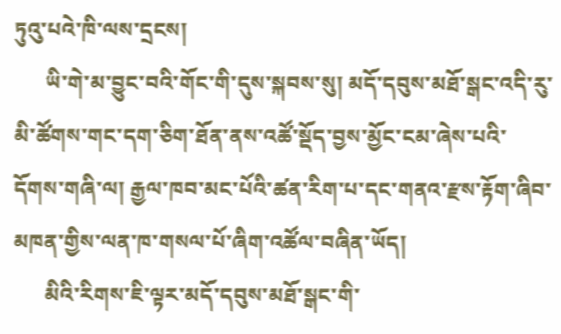ཏུའུ་པའེ་ཁི་ལས་དྲངས།
      ཡི་གེ་མ་བྱུང་བའི་གོང་གི་དུས་སྐབས་སུ། མདོ་དབུས་མཐོ་སྒང་འདི་རུ་མི་ཚོགས་གང་དག་ཅིག་ཐོན་ནས་འཚོ་སྡོད་བྱས་མྱོང་ངམ་ཞེས་པའི་དོགས་གཞི་ལ། རྒྱལ་ཁབ་མང་པོའི་ཚན་རིག་པ་དང་གནའ་རྫས་རྟོག་ཞིབ་མཁན་གྱིས་ལན་ཁ་གསལ་པོ་ཞིག་འཚོལ་བཞིན་ཡོད།
      མིའི་རིགས་ཇི་ལྟར་མདོ་དབུས་མཐོ་སྒང་གི་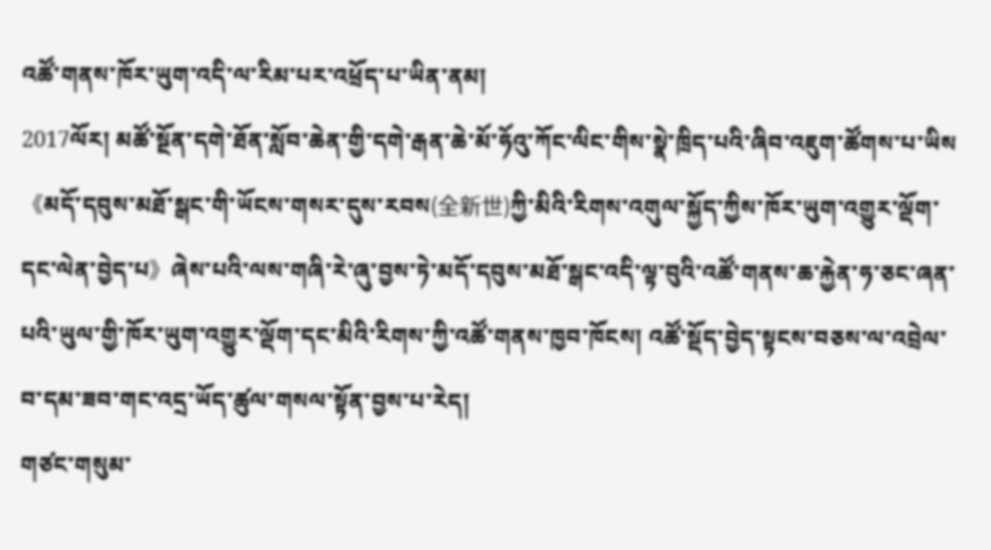འཚོ་གནས་ཁོར་ཡུག་འདི་ལ་རིམ་པར་འཕྲོད་པ་ཡིན་ནམ།
2017ལོར། མཚོ་སྔོན་དགེ་ཐོན་སློབ་ཆེན་གྱི་དགེ་རྒན་ཆེ་མོ་ཧོའུ་ཀོང་ལིང་གིས་སྣེ་ཁྲིད་པའི་ཞིབ་འཇུག་ཚོགས་པ་ཡིས《མདོ་དབུས་མཐོ་སྒང་གི་ཡོངས་གསར་དུས་རབས(全新世)ཀྱི་མིའི་རིགས་འགུལ་སྐྱོད་ཀྱིས་ཁོར་ཡུག་འགྱུར་ལྡོག་དང་ལེན་བྱེད་པ》ཞེས་པའི་ལས་གཞི་རེ་ཞུ་བྱས་ཏེ་མདོ་དབུས་མཐོ་སྒང་འདི་ལྟ་བུའི་འཚོ་གནས་ཆ་རྐྱེན་ཧ་ཅང་ཞན་པའི་ཡུལ་གྱི་ཁོར་ཡུག་འགྱུར་ལྡོག་དང་མིའི་རིགས་ཀྱི་འཚོ་གནས་ཁྱབ་ཁོངས། འཚོ་སྡོད་བྱེད་སྟངས་བཅས་ལ་འབྲེལ་བ་དམ་ཟབ་གང་འདྲ་ཡོད་ཚུལ་གསལ་སྟོན་བྱས་པ་རེད།
གཙང་གསུམ་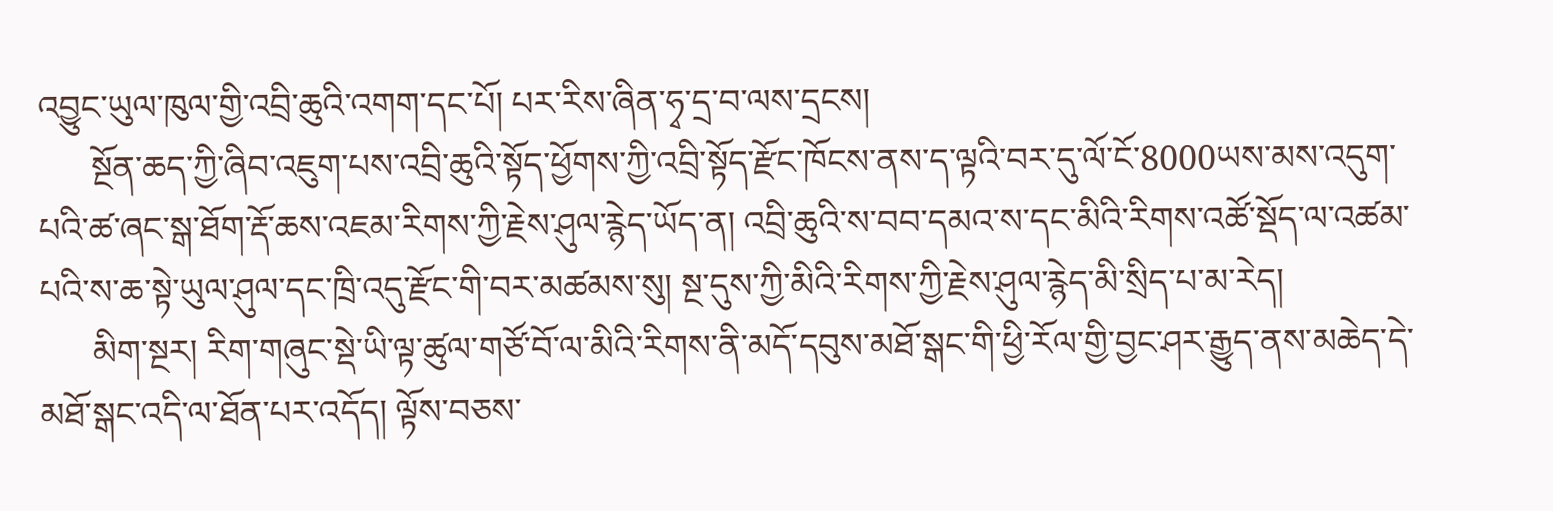འབྱུང་ཡུལ་ཁུལ་གྱི་འབྲི་ཆུའི་འགག་དང་པོ། པར་རིས་ཞིན་ཧྭ་དྲ་བ་ལས་དྲངས།
      སྔོན་ཆད་ཀྱི་ཞིབ་འཇུག་པས་འབྲི་ཆུའི་སྟོད་ཕྱོགས་ཀྱི་འབྲི་སྟོད་རྫོང་ཁོངས་ནས་ད་ལྟའི་བར་དུ་ལོ་ངོ་8000ཡས་མས་འདུག་པའི་ཚ་ཞང་སྒ་ཐོག་རྡོ་ཆས་འཇམ་རིགས་ཀྱི་རྗེས་ཤུལ་རྙེད་ཡོད་ན། འབྲི་ཆུའི་ས་བབ་དམའ་ས་དང་མིའི་རིགས་འཚོ་སྡོད་ལ་འཚམ་པའི་ས་ཆ་སྟེ་ཡུལ་ཤུལ་དང་ཁྲི་འདུ་རྫོང་གི་བར་མཚམས་སུ། སྔ་དུས་ཀྱི་མིའི་རིགས་ཀྱི་རྗེས་ཤུལ་རྙེད་མི་སྲིད་པ་མ་རེད།
      མིག་སྔར། རིག་གཞུང་སྡེ་ཡི་ལྟ་ཚུལ་གཙོ་བོ་ལ་མིའི་རིགས་ནི་མདོ་དབུས་མཐོ་སྒང་གི་ཕྱི་རོལ་གྱི་བྱང་ཤར་རྒྱུད་ནས་མཆེད་དེ་མཐོ་སྒང་འདི་ལ་ཐོན་པར་འདོད། ལྟོས་བཅས་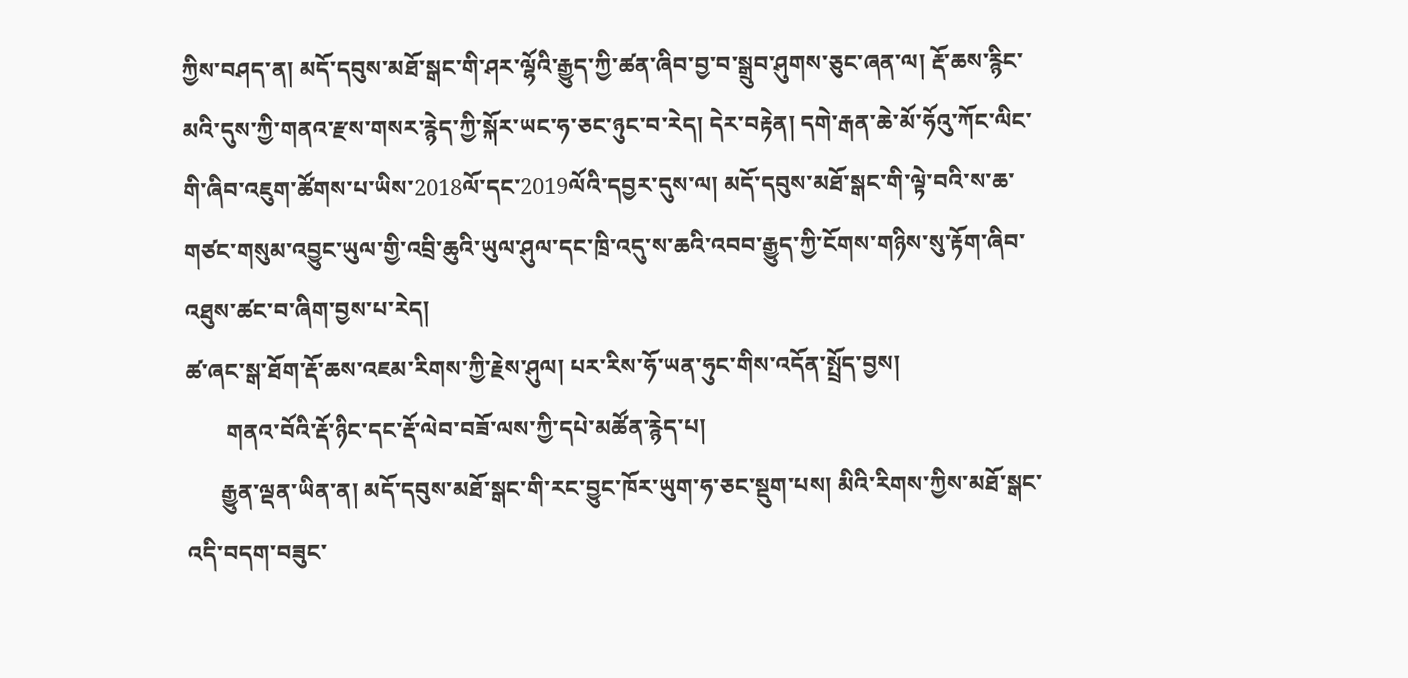ཀྱིས་བཤད་ན། མདོ་དབུས་མཐོ་སྒང་གི་ཤར་ལྷོའི་རྒྱུད་ཀྱི་ཚན་ཞིབ་བྱ་བ་སྒྲུབ་ཤུགས་ཅུང་ཞན་ལ། རྡོ་ཆས་རྙིང་མའི་དུས་ཀྱི་གནའ་རྫས་གསར་རྙེད་ཀྱི་སྐོར་ཡང་ཧ་ཅང་ཉུང་བ་རེད། དེར་བརྟེན། དགེ་རྒན་ཆེ་མོ་ཧོའུ་ཀོང་ལིང་གི་ཞིབ་འཇུག་ཚོགས་པ་ཡིས་2018ལོ་དང་2019ལོའི་དབྱར་དུས་ལ། མདོ་དབུས་མཐོ་སྒང་གི་ལྟེ་བའི་ས་ཆ་གཙང་གསུམ་འབྱུང་ཡུལ་གྱི་འབྲི་ཆུའི་ཡུལ་ཤུལ་དང་ཁྲི་འདུ་ས་ཆའི་འབབ་རྒྱུད་ཀྱི་ངོགས་གཉིས་སུ་རྟོག་ཞིབ་འཐུས་ཚང་བ་ཞིག་བྱས་པ་རེད།
ཚ་ཞང་སྒ་ཐོག་རྡོ་ཆས་འཇམ་རིགས་ཀྱི་རྗེས་ཤུལ། པར་རིས་ཧོ་ཡན་ཧུང་གིས་འདོན་སྤྲོད་བྱས།
       གནའ་བོའི་རྡོ་ཉིང་དང་རྡོ་ལེབ་བཟོ་ལས་ཀྱི་དཔེ་མཚོན་རྙེད་པ།
      རྒྱུན་ལྡན་ཡིན་ན། མདོ་དབུས་མཐོ་སྒང་གི་རང་བྱུང་ཁོར་ཡུག་ཧ་ཅང་སྡུག་པས། མིའི་རིགས་ཀྱིས་མཐོ་སྒང་འདི་བདག་བཟུང་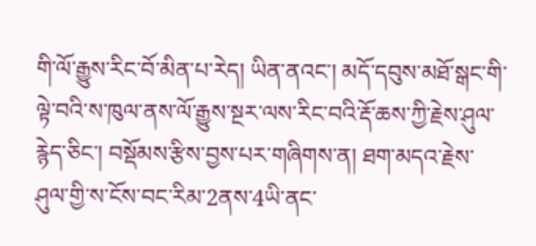གི་ལོ་རྒྱུས་རིང་བོ་མིན་པ་རེད། ཡིན་ནའང་། མདོ་དབུས་མཐོ་སྒང་གི་ལྟེ་བའི་ས་ཁུལ་ནས་ལོ་རྒྱུས་སྔར་ལས་རིང་བའི་རྡོ་ཆས་ཀྱི་རྗེས་ཤུལ་རྙེད་ཅིང་། བསྡོམས་རྩིས་བྱས་པར་གཞིགས་ན། ཐག་མདའ་རྗེས་ཤུལ་གྱི་ས་ངོས་བང་རིམ་2ནས་4ཡི་ནང་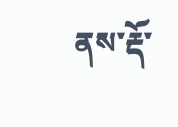ནས་རྡོ་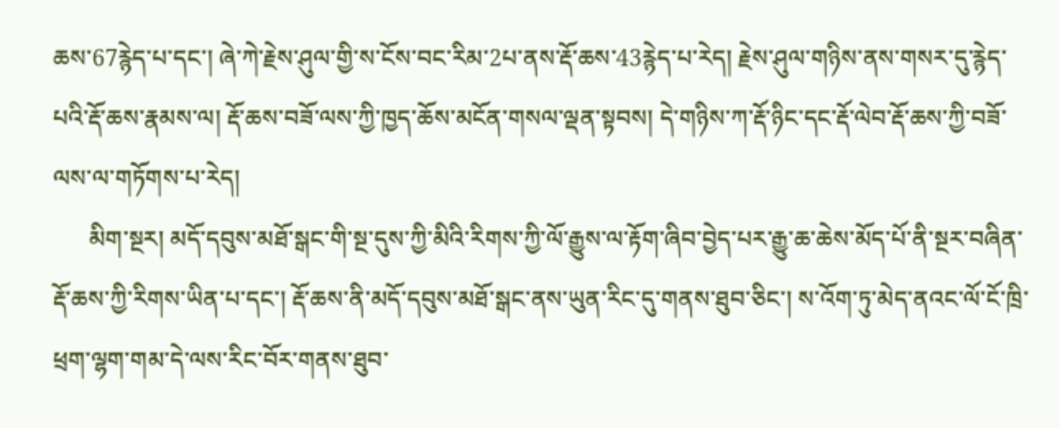ཆས་67རྙེད་པ་དང་། ཞེ་ཀེ་རྗེས་ཤུལ་གྱི་ས་ངོས་བང་རིམ་2པ་ནས་རྡོ་ཆས་43རྙེད་པ་རེད། རྗེས་ཤུལ་གཉིས་ནས་གསར་དུ་རྙེད་པའི་རྡོ་ཆས་རྣམས་ལ། རྡོ་ཆས་བཟོ་ལས་ཀྱི་ཁྱད་ཆོས་མངོན་གསལ་ལྡན་སྟབས། དེ་གཉིས་ཀ་རྡོ་ཉིང་དང་རྡོ་ལེབ་རྡོ་ཆས་ཀྱི་བཟོ་ལས་ལ་གཏོགས་པ་རེད།
      མིག་སྔར། མདོ་དབུས་མཐོ་སྒང་གི་སྔ་དུས་ཀྱི་མིའི་རིགས་ཀྱི་ལོ་རྒྱུས་ལ་རྟོག་ཞིབ་བྱེད་པར་རྒྱུ་ཆ་ཆེས་མོད་པོ་ནི་སྔར་བཞིན་རྡོ་ཆས་ཀྱི་རིགས་ཡིན་པ་དང་། རྡོ་ཆས་ནི་མདོ་དབུས་མཐོ་སྒང་ནས་ཡུན་རིང་དུ་གནས་ཐུབ་ཅིང་། ས་འོག་ཏུ་མེད་ནའང་ལོ་ངོ་ཁྲི་ཕྲག་ལྷག་གམ་དེ་ལས་རིང་བོར་གནས་ཐུབ་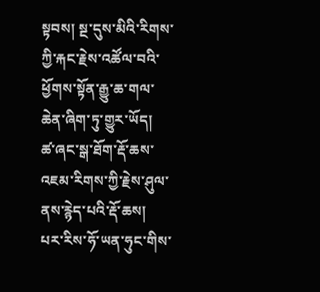སྟབས། སྔ་དུས་མིའི་རིགས་ཀྱི་རྐང་རྗེས་འཚོལ་བའི་ཕྱོགས་སྟོན་རྒྱུ་ཆ་གལ་ཆེན་ཞིག་ཏུ་གྱུར་ཡོད།
ཚ་ཞང་སྒ་ཐོག་རྡོ་ཆས་འཇམ་རིགས་ཀྱི་རྗེས་ཤུལ་ནས་རྙེད་པའི་རྡོ་ཆས། པར་རིས་ཧོ་ཡན་ཧུང་གིས་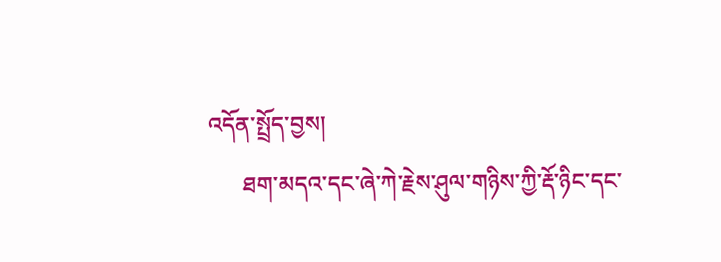འདོན་སྤྲོད་བྱས།
      ཐག་མདའ་དང་ཞེ་ཀེ་རྗེས་ཤུལ་གཉིས་ཀྱི་རྡོ་ཉིང་དང་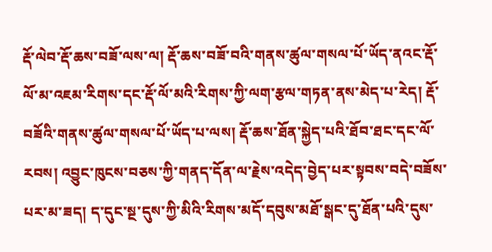རྡོ་ལེབ་རྡོ་ཆས་བཟོ་ལས་ལ། རྡོ་ཆས་བཟོ་བའི་གནས་ཚུལ་གསལ་པོ་ཡོད་ནའང་རྡོ་ལོ་མ་འཇམ་རིགས་དང་རྡོ་ལོ་མའི་རིགས་ཀྱི་ལག་རྩལ་གཏན་ནས་མེད་པ་རེད། རྡོ་བཟོའི་གནས་ཚུལ་གསལ་པོ་ཡོད་པ་ལས། རྡོ་ཆས་ཐོན་སྐྱེད་པའི་ཐོབ་ཐང་དང་ལོ་རབས། འབྱུང་ཁུངས་བཅས་ཀྱི་གནད་དོན་ལ་རྗེས་འདེད་བྱེད་པར་སྟབས་བདེ་བཟོས་པར་མ་ཟད། ད་དུང་སྔ་དུས་ཀྱི་མིའི་རིགས་མདོ་དབུས་མཐོ་སྒང་དུ་ཐོན་པའི་དུས་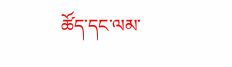ཚོད་དང་ལམ་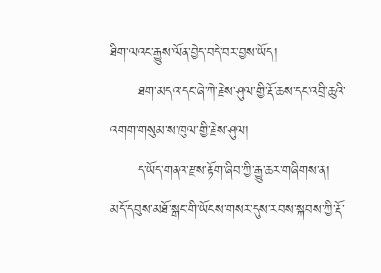ཐིག་ལའང་རྒྱུས་ལོན་བྱེད་བདེ་བར་བྱས་ཡོད།
      ཐག་མདའ་དང་ཞེ་ཀེ་རྗེས་ཤུལ་གྱི་རྡོ་ཆས་དང་འབྲི་ཆུའི་འགག་གསུམ་ས་ཁུལ་གྱི་རྗེས་ཤུལ།
      ད་ཡོད་གནའ་རྫས་རྟོག་ཞིབ་ཀྱི་རྒྱུ་ཆར་གཞིགས་ན། མདོ་དབུས་མཐོ་སྒང་གི་ཡོངས་གསར་དུས་རབས་སྐབས་ཀྱི་རྡོ་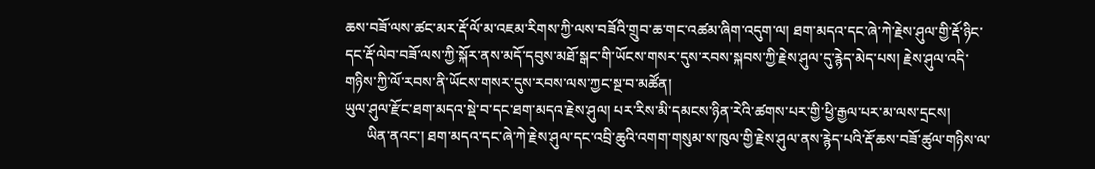ཆས་བཟོ་ལས་ཚང་མར་རྡོ་ལོ་མ་འཇམ་རིགས་ཀྱི་ལས་བཟོའི་གྲུབ་ཆ་གང་འཚམ་ཞིག་འདུག་ལ། ཐག་མདའ་དང་ཞེ་ཀེ་རྗེས་ཤུལ་གྱི་རྡོ་ཉིང་དང་རྡོ་ལེབ་བཟོ་ལས་ཀྱི་སྐོར་ནས་མདོ་དབུས་མཐོ་སྒང་གི་ཡོངས་གསར་དུས་རབས་སྐབས་ཀྱི་རྗེས་ཤུལ་དུ་རྙེད་མེད་པས། རྗེས་ཤུལ་འདི་གཉིས་ཀྱི་ལོ་རབས་ནི་ཡོངས་གསར་དུས་རབས་ལས་ཀྱང་སྔ་བ་མཚོན།
ཡུལ་ཤུལ་རྫོང་ཐག་མདའ་སྡེ་བ་དང་ཐག་མདའ་རྗེས་ཤུལ། པར་རིས་མི་དམངས་ཉིན་རེའི་ཚགས་པར་གྱི་ཕྱི་རྒྱལ་པར་མ་ལས་དྲངས།
      ཡིན་ནའང་། ཐག་མདའ་དང་ཞེ་ཀེ་རྗེས་ཤུལ་དང་འབྲི་ཆུའི་འགག་གསུམ་ས་ཁུལ་གྱི་རྗེས་ཤུལ་ནས་རྙེད་པའི་རྡོ་ཆས་བཟོ་ཚུལ་གཉིས་ལ་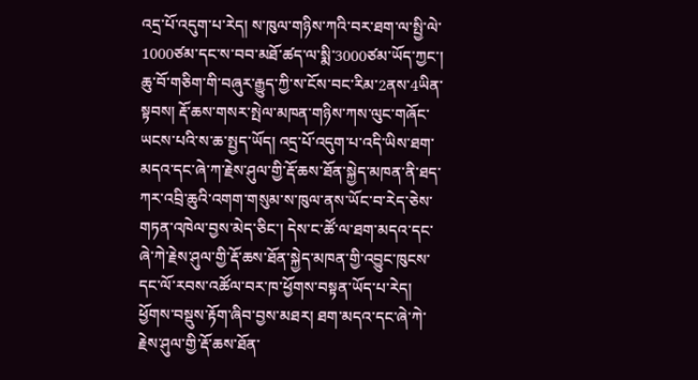འདྲ་པོ་འདུག་པ་རེད། ས་ཁུལ་གཉིས་ཀའི་བར་ཐག་ལ་སྤྱི་ལེ་1000ཙམ་དང་ས་བབ་མཐོ་ཚད་ལ་སྨི་3000ཙམ་ཡོད་ཀྱང་། ཆུ་བོ་གཅིག་གི་བཞུར་རྒྱུད་ཀྱི་ས་ངོས་བང་རིམ་2ནས་4ཡིན་སྟབས། རྡོ་ཆས་གསར་སྤེལ་མཁན་གཉིས་ཀས་ལུང་གཞོང་ཡངས་པའི་ས་ཆ་སྤྱད་ཡོད། འདྲ་པོ་འདུག་པ་འདི་ཡིས་ཐག་མདའ་དང་ཞེ་ཀ་རྗེས་ཤུལ་གྱི་རྡོ་ཆས་ཐོན་སྐྱེད་མཁན་ནི་ཐད་ཀར་འབྲི་ཆུའི་འགག་གསུམ་ས་ཁུལ་ནས་ཡོང་བ་རེད་ཅེས་གཏན་འཁེལ་བྱས་མེད་ཅིང་། དེས་ང་ཚོ་ལ་ཐག་མདའ་དང་ཞེ་ཀེ་རྗེས་ཤུལ་གྱི་རྡོ་ཆས་ཐོན་སྐྱེད་མཁན་གྱི་འབྱུང་ཁུངས་དང་ལོ་རབས་འཚོལ་བར་ཁ་ཕྱོགས་བསྟན་ཡོད་པ་རེད།
ཕྱོགས་བསྡུས་རྟོག་ཞིབ་བྱས་མཐར། ཐག་མདའ་དང་ཞེ་ཀེ་རྗེས་ཤུལ་གྱི་རྡོ་ཆས་ཐོན་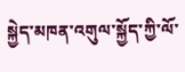སྐྱེད་མཁན་འགུལ་སྐྱོད་ཀྱི་ལོ་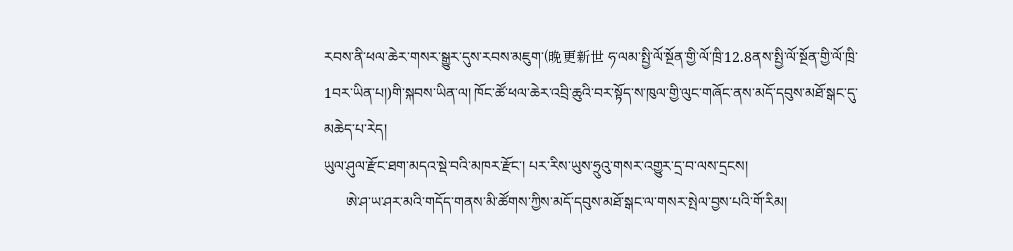རབས་ནི་ཕལ་ཆེར་གསར་སྒྱུར་དུས་རབས་མཇུག་(晚更新世 ཧ་ལམ་སྤྱི་ལོ་སྔོན་གྱི་ལོ་ཁྲི་12.8ནས་སྤྱི་ལོ་སྔོན་གྱི་ལོ་ཁྲི་1བར་ཡིན་པ།)གི་སྐབས་ཡིན་ལ། ཁོང་ཚོ་ཕལ་ཆེར་འབྲི་ཆུའི་བར་སྟོད་ས་ཁུལ་གྱི་ལུང་གཞོང་ནས་མདོ་དབུས་མཐོ་སྒང་དུ་མཆེད་པ་རེད།
ཡུལ་ཤུལ་རྫོང་ཐག་མདའ་སྡེ་བའི་མཁར་རྫོང་། པར་རིས་ཡུས་ཧྲུའུ་གསར་འགྱུར་དྲ་བ་ལས་དྲངས།
      ཨེ་ཤ་ཡ་ཤར་མའི་གདོད་གནས་མི་ཚོགས་ཀྱིས་མདོ་དབུས་མཐོ་སྒང་ལ་གསར་སྤེལ་བྱས་པའི་གོ་རིམ།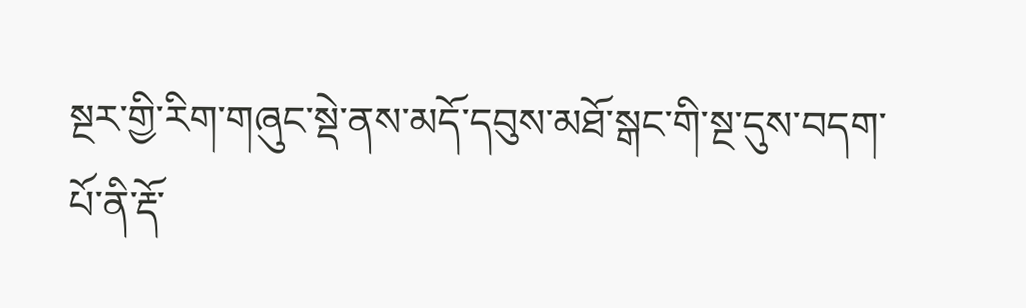སྔར་གྱི་རིག་གཞུང་སྡེ་ནས་མདོ་དབུས་མཐོ་སྒང་གི་སྔ་དུས་བདག་པོ་ནི་རྡོ་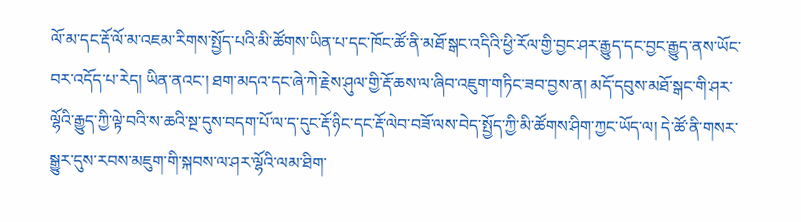ལོ་མ་དང་རྡོ་ལོ་མ་འཇམ་རིགས་སྤྱོད་པའི་མི་ཚོགས་ཡིན་པ་དང་ཁོང་ཚོ་ནི་མཐོ་སྒང་འདིའི་ཕྱི་རོལ་གྱི་བྱང་ཤར་རྒྱུད་དང་བྱང་རྒྱུད་ནས་ཡོང་བར་འདོད་པ་རེད། ཡིན་ནའང་། ཐག་མདའ་དང་ཞེ་ཀེ་རྗེས་ཤུལ་གྱི་རྡོ་ཆས་ལ་ཞིབ་འཇུག་གཏིང་ཟབ་བྱས་ན། མདོ་དབུས་མཐོ་སྒང་གི་ཤར་ལྷོའི་རྒྱུད་ཀྱི་ལྟེ་བའི་ས་ཆའི་སྔ་དུས་བདག་པོ་ལ་ད་དུང་རྡོ་ཉིང་དང་རྡོ་ལེབ་བཟོ་ལས་བེད་སྤྱོད་ཀྱི་མི་ཚོགས་ཤིག་ཀྱང་ཡོད་ལ། དེ་ཚོ་ནི་གསར་སྒྱུར་དུས་རབས་མཇུག་གི་སྐབས་ལ་ཤར་ལྷོའི་ལམ་ཐིག་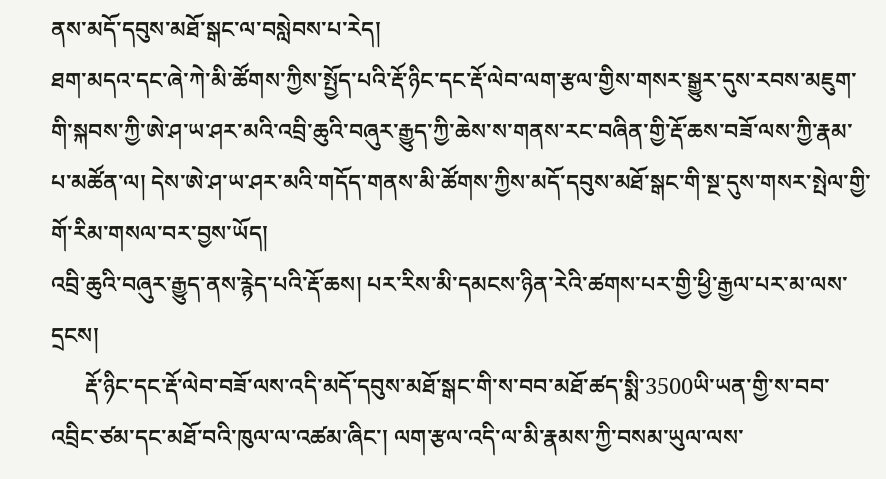ནས་མདོ་དབུས་མཐོ་སྒང་ལ་བསླེབས་པ་རེད།
ཐག་མདའ་དང་ཞེ་ཀེ་མི་ཚོགས་ཀྱིས་སྤྱོད་པའི་རྡོ་ཉིང་དང་རྡོ་ལེབ་ལག་རྩལ་གྱིས་གསར་སྒྱུར་དུས་རབས་མཇུག་གི་སྐབས་ཀྱི་ཨེ་ཤ་ཡ་ཤར་མའི་འབྲི་ཆུའི་བཞུར་རྒྱུད་ཀྱི་ཆེས་ས་གནས་རང་བཞིན་གྱི་རྡོ་ཆས་བཟོ་ལས་ཀྱི་རྣམ་པ་མཚོན་ལ། དེས་ཨེ་ཤ་ཡ་ཤར་མའི་གདོད་གནས་མི་ཚོགས་ཀྱིས་མདོ་དབུས་མཐོ་སྒང་གི་སྔ་དུས་གསར་སྤེལ་གྱི་གོ་རིམ་གསལ་བར་བྱས་ཡོད།
འབྲི་ཆུའི་བཞུར་རྒྱུད་ནས་རྙེད་པའི་རྡོ་ཆས། པར་རིས་མི་དམངས་ཉིན་རེའི་ཚགས་པར་གྱི་ཕྱི་རྒྱལ་པར་མ་ལས་དྲངས།
      རྡོ་ཉིང་དང་རྡོ་ལེབ་བཟོ་ལས་འདི་མདོ་དབུས་མཐོ་སྒང་གི་ས་བབ་མཐོ་ཚད་སྨི་3500ཡི་ཡན་གྱི་ས་བབ་འབྲིང་ཙམ་དང་མཐོ་བའི་ཁུལ་ལ་འཚམ་ཞིང་། ལག་རྩལ་འདི་ལ་མི་རྣམས་ཀྱི་བསམ་ཡུལ་ལས་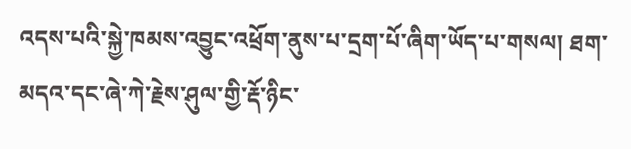འདས་པའི་སྐྱེ་ཁམས་འབྱུང་འཕྲོག་ནུས་པ་དྲག་པོ་ཞིག་ཡོད་པ་གསལ། ཐག་མདའ་དང་ཞེ་ཀེ་རྗེས་ཤུལ་གྱི་རྡོ་ཉིང་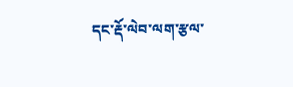དང་རྡོ་ལེབ་ལག་རྩལ་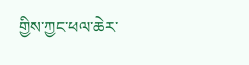གྱིས་ཀྱང་ཕལ་ཆེར་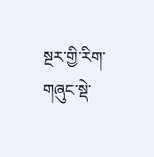སྔར་གྱི་རིག་གཞུང་སྡེ་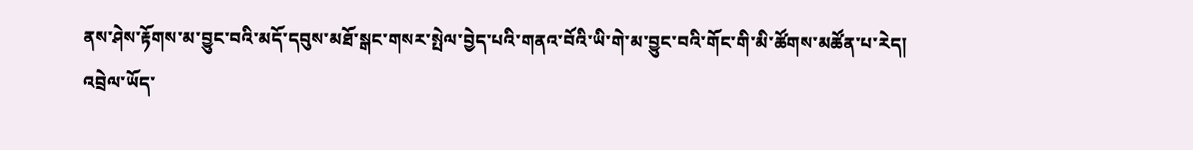ནས་ཤེས་རྟོགས་མ་བྱུང་བའི་མདོ་དབུས་མཐོ་སྒང་གསར་སྤེལ་བྱེད་པའི་གནའ་བོའི་ཡི་གེ་མ་བྱུང་བའི་གོང་གི་མི་ཚོགས་མཚོན་པ་རེད།
འབྲེལ་ཡོད་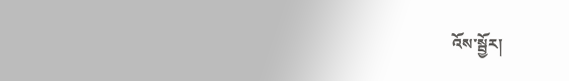འོས་སྦྱོར།